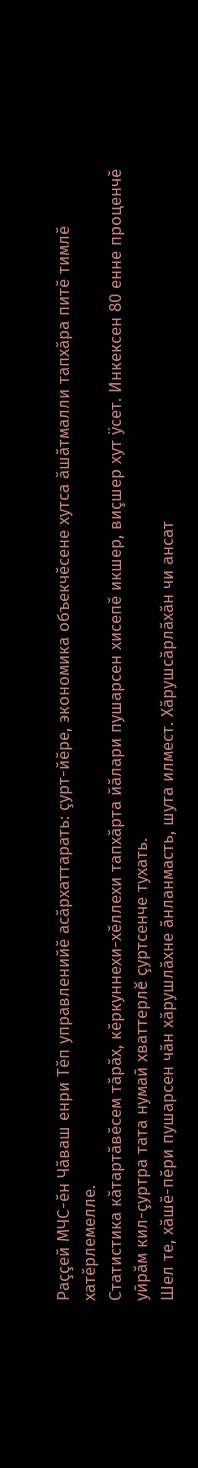Раççей МЧС-ĕн Чăваш енри Тĕп управленийĕ асăрхаттарать: çурт-йĕре, экономика объекчĕсене хутса ăшăтмалли тапхăра питĕ тимлĕ хатĕрлемелле.
Статистика кăтартăвĕсем тăрăх, кĕркуннехи-хĕллехи тапхăрта йăлари пушарсен хисепĕ икшер, виçшер хут ÿсет. Инкексен 80 енне проценчĕ уйрăм кил-çуртра тата нумай хваттерлĕ çуртсенче тухать.
Шел те, хăшĕ-пĕри пушарсен чăн хăрушлăхне ăнланмасть, шута илмест. Хăрушсăрлăхăн чи ансат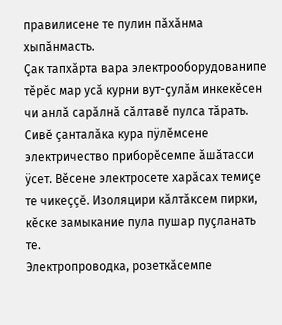правилисене те пулин пăхăнма хыпăнмасть.
Çак тапхăрта вара электрооборудованипе тĕрĕс мар усă курни вут-çулăм инкекĕсен чи анлă сарăлнă сăлтавĕ пулса тăрать. Сивĕ çанталăка кура пÿлĕмсене электричество приборĕсемпе ăшăтасси ÿсет. Вĕсене электросете харăсах темиçе те чикеççĕ. Изоляцири кăлтăксем пирки, кĕске замыкание пула пушар пуçланать те.
Электропроводка, розеткăсемпе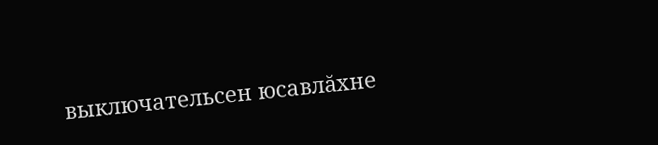выключательсен юсавлăхне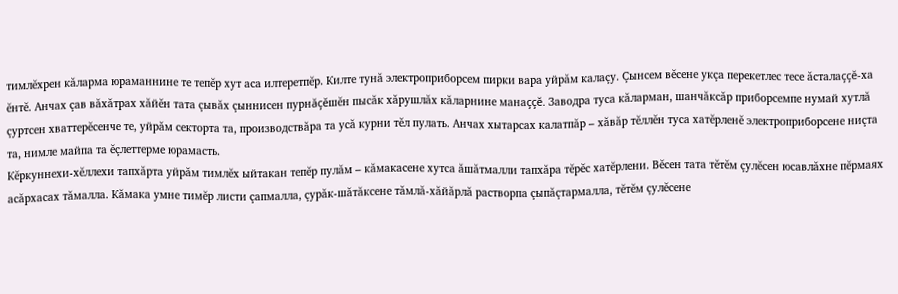тимлĕхрен кăларма юраманнине те тепĕр хут аса илтеретпĕр. Килте тунă электроприборсем пирки вара уйрăм калаçу. Çынсем вĕсене укçа перекетлес тесе ăсталаççĕ-ха ĕнтĕ. Анчах çав вăхăтрах хăйĕн тата çывăх çыннисен пурнăçĕшĕн пысăк хăрушлăх кăларнине манаççĕ. Заводра туса кăларман, шанчăксăр приборсемпе нумай хутлă çуртсен хваттерĕсенче те, уйрăм секторта та, производствăра та усă курни тĕл пулать. Анчах хытарсах калатпăр – хăвăр тĕллĕн туса хатĕрленĕ электроприборсене ниçта та, нимле майпа та ĕçлеттерме юрамасть.
Кĕркуннехи-хĕллехи тапхăрта уйрăм тимлĕх ыйтакан тепĕр пулăм – кăмакасене хутса ăшăтмалли тапхăра тĕрĕс хатĕрлени. Вĕсен тата тĕтĕм çулĕсен юсавлăхне пĕрмаях асăрхасах тăмалла. Кăмака умне тимĕр листи çапмалла, çурăк-шăтăксене тăмлă-хăйăрлă растворпа çыпăçтармалла, тĕтĕм çулĕсене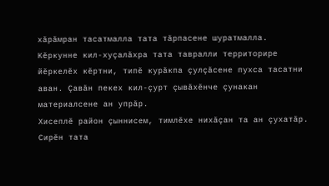хăрăмран тасатмалла тата тăрпасене шуратмалла.
Кĕркунне кил-хуçалăхра тата тавралли территорире йĕркелĕх кĕртни, типĕ курăкпа çулçăсене пухса тасатни аван. Çавăн пекех кил-çурт çывăхĕнче çунакан материалсене ан упрăр.
Хисеплĕ район çыннисем, тимлĕхе нихăçан та ан çухатăр. Сирĕн тата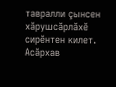тавралли çынсен хăрушсăрлăхĕ сирĕнтен килет.
Асăрхав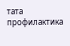тата профилактика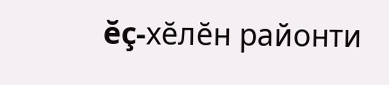ĕç-хĕлĕн районти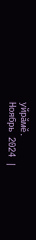уйрăмĕ.
Ноябрь 2024 |